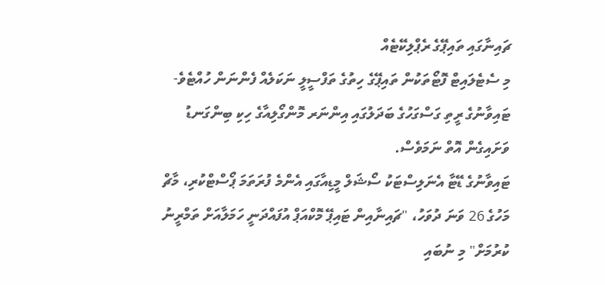ޗައިނާގައި ތައިޕޭގެ ރެޕްލިކޭޓެއް
މި ސެޓެލައިޓް ފޮޓޯތަކުން ތައިޕޭގެ ހިތުގެ ތަފްސީލީ ނަކަލެއް ފެންނަން ހުއްޓެވެ- ޓައިވާނުގެ ރީތި ގަސްގަހުގެ ބަދަލުގައި އިންނަރ މޮންގޯލިއާގެ ހިކި ބިންގަނޑު ވަށައިގެން އޮތް ނަމަވެސް.
ޓައިވާނުގެ ޑޭޓާ އެނަލިސްޓަކު ސޯޝަލް މީޑިއާގައި އެންމެ ފުރަތަމަ ޕޯސްޓްކުރި، މާޗް މަހުގެ 26 ވަނަ ދުވަހު، "ޗައިނާއިން ޓައިޕޭ މޮކްއަޕް އުފައްދަނީ ހަމަލާއަށް ތަމްރީނު ކުރުމަށް" މި ނުބައި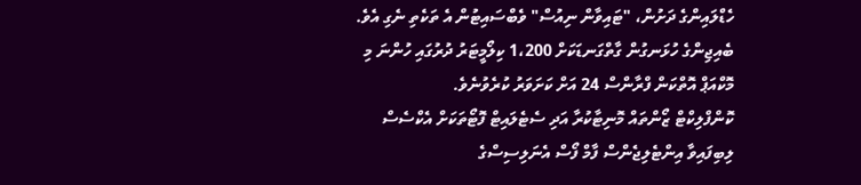ހެޑްލައިންގެ ދަށުން، "ޓައިވާން ނިއުސް" ވެބްސައިޓުން އެ ތަކެތި ނެގި އެވެ.
ބެއިޖިންގެ ހުޅަނގުން ގާތްގަނޑަކަށް 1،200 ކިލޯމީޓަރު ދުރުގައި ހުންނަ މި މޮކްއަޕް އޮތްކަން ފްރާންސް 24 އަށް ކަށަވަރު ކުރެވުނެވެ.
ކޮންފްލިކްޓް ޒޯންތައް މޮނިޓާކުރާ އަދި ސެޓެލައިޓް ފޮޓޯތަކަށް އެކްސެސް ލިބިފައިވާ އިންޓެލިޖެންސް ފާމް ފޯސް އެނަލިސިސްގެ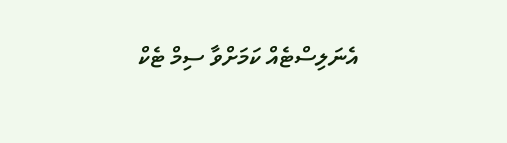އެނަލިސްޓެއް ކަމަށްވާ ސިމް ޓެކް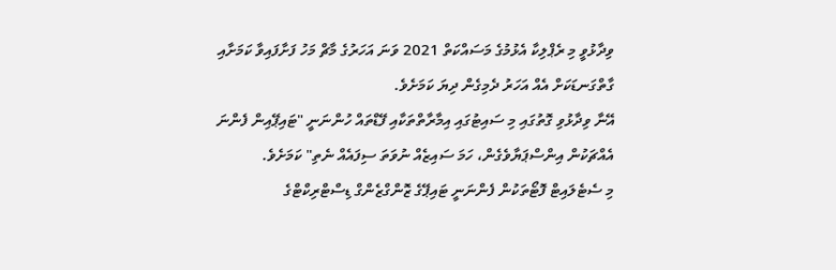ވިދާޅުވީ މި ރެޕްލިކާ އެޅުމުގެ މަސައްކަތް 2021 ވަނަ އަހަރުގެ މާޗް މަހު ފަށާފައިވާ ކަމަށާއި ގާތްގަނޑަކަށް އެއް އަހަރު ދެމިގެން ދިޔަ ކަމަށެވެ.
އޭނާ ވިދާޅުވި ގޮތުގައި މި ސައިޓުގައި އިމާރާތްތަކާއި ފޭޑްތައް ހުންނަނީ "ޓައިޕޭއިން ފެންނަ އެއްޗަކުން އިންސްޕަޔާވެގެން، ހަމަ ސައިޒެއް ނުވަތަ ސިފައެއް ނެތި" ކަމަށެވެ.
މި ސެޓެލައިޓް ފޮޓޯތަކުން ފެންނަނީ ޓައިޕޭގެ ޒޮންގްޒެންގް ޑިސްޓްރިކްޓްގެ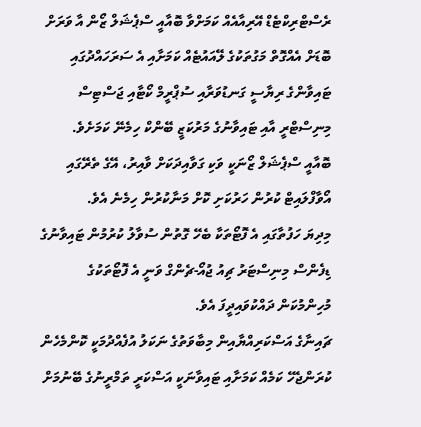ރެސްޓްރިކްޓެޑް އޭރިއާއެއް ކަމަށްވާ ބޮއާއީ ސްޕެޝަލް ޒޯން އާ ވަރަށް ބޮޑަށް އެއްގޮތް މަގުތަކުގެ ލޭއައުޓެއް ކަމަށާއި އެ ސަރަހައްދުގައި ޓައިވާންގެ ރިޔާސީ ގަނޑުވަރާއި ސުޕްރީމް ކޯޓާއި ޖަސްޓިސް މިނިސްޓްރީ އާއި ޓައިވާނުގެ މަރުކަޒީ ބޭންކް ހިމެނޭ ކަމަށެވެ.
ބޮއާއީ ސްޕެޝަލް ޒޯނަކީ ވަކި ގަވާއިދަކަށް ވާއިރު، އޭގެ ތެރޭގައި އޯވާފްލައިޓް ކުރުން ހަރުކަށި ކޮށް މަނާކުރުން ހިމެނެ އެވެ.
މިދިޔަ ހަފުތާގައި އެ ފޮޓޯތަކާ ބެހޭ ގޮތުން ސުވާލު ކުރުމުން ޓައިވާނުގެ ޑިފެންސް މިނިސްޓަރު ޗިއު ޖުއޯ-ޗެންގް ވަނީ އެ ފޮޓޯތަކުގެ މުހިންމުކަން ދައްކުވައިދީފަ އެވެ.
ޗައިނާގެ އަސްކަރިއްޔާއިން މިބާވަތުގެ ނަކަލު އުފެއްދުމަކީ ކޮންމެހެން ކުރަންޖެހޭ ކަމެއް ކަމަށާއި ޓައިވާނަކީ އަސްކަރީ ތަމްރީނުގެ ބޭނުމަށް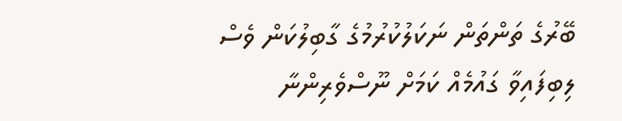ބޭރުގެ ތަންތަން ނަކަލުކުރުމުގެ ގާބިލުކަން ވެސް ލިބިފައިވާ ގައުމެއް ކަމަށް ނޫސްވެރިންނާ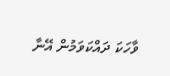ވާހަކަ ދައްކަވަމުން އޭނާ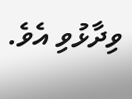ވިދާޅުވި އެވެ.